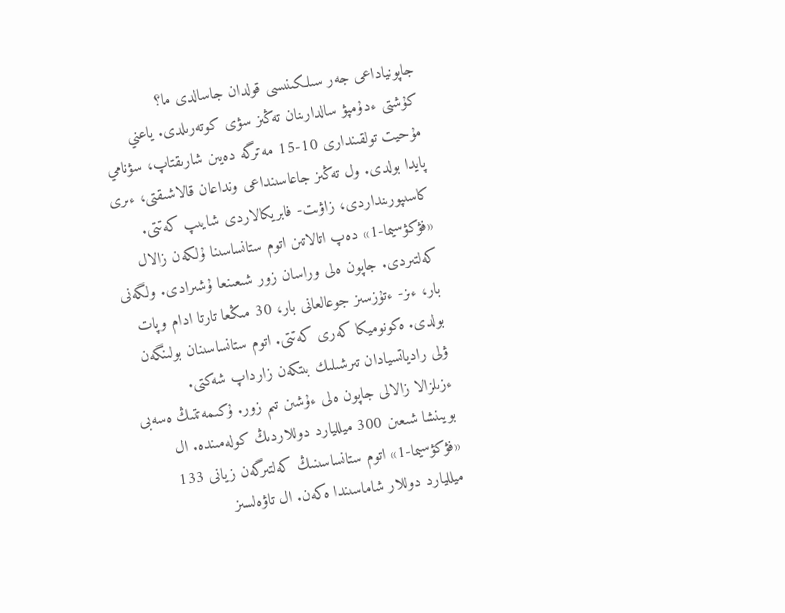جاپونياداعى جەر سىلكىنىسى قولدان جاسالدى ما؟
كۇشتى ءدۇمپۋ سالدارىنان تەڭىز سۋى كوتەرىلدى. ياعني مۇحيت تولقىندارى 10-15 مەترگە دەيىن شارىقتاپ، سۋنامي پايدا بولدى. ول تەڭىز جاعاسىنداعى ونداعان قالاشىقتى، ءىرى كاسىپورىنداردى، زاۋىت- فابريكالاردى شايىپ كەتتى. «فۋكۋسيما-1» دەپ اتالاتىن اتوم ستانساسىنا ۇلكەن زالال كەلتىردى. جاپون ەلى وراسان زور شىعىنعا ۇشىرادى. ولگەنى بار، ءىز- ءتۇزسىز جوعالعانى بار، 30 مىڭعا تارتا ادام وپات بولدى. ەكونوميكا كەرى كەتتى. اتوم ستانساسىنان بولىنگەن ۋلى رادياتسيادان تىرشىلىك بىتكەن زارداپ شەكتى.
ءزىلزالا زالالى جاپون ەلى ءۇشىن تىم زور. ۇكىمەتتىڭ ەسەبى بويىنشا شىعىن 300 ميلليارد دوللاردىڭ كولەمىندە. ال «فۋكۋسيما-1» اتوم ستانساسىنىڭ كەلتىرگەن زيانى 133 ميلليارد دوللار شاماسىندا ەكەن. ال تاۋەلسىز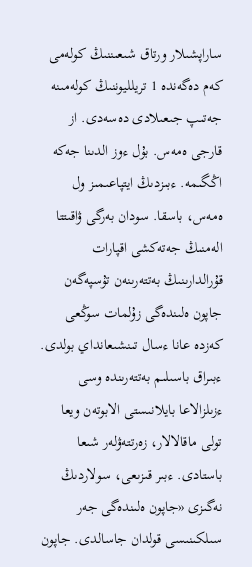ساراپشىلار ورتاق شىعىننىڭ كولەمى كەم دەگەندە 1 تريلليوننىڭ كولەمىنە جەتىپ جىعىلادى دەسەدى. از قارجى ەمەس. بۇل ءوز الدىنا جەكە اڭگىمە. ءبىزدىڭ ايتپاعىمىز ول ەمەس، باسقا. سودان بەرگى ۋاقىتتا الەمنىڭ جەتەكشى اقپارات قۇرالدارىنىڭ بەتتەرىنەن تۇسپەگەن جاپون ەلىندەگى زۇلمات سوڭعى كەزدە عانا ءسال تىنشىعانداي بولدى. ءبىراق باسىلىم بەتتەرىندە وسى ءزىلزالاعا بايلانىستى الابوتەن ويعا تولى ماقالالار، زەرتتەۋلەر شىعا باستادى. ءبىر قىزىعى، سولاردىڭ نەگىزى «جاپون ەلىندەگى جەر سىلكىنىسى قولدان جاسالدى. جاپون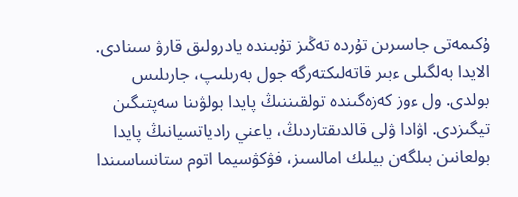ۇكىمەتى جاسىرىن تۇردە تەڭىز تۇبىندە يادرولىق قارۋ سىنادى. الايدا بەلگىلى ءبىر قاتەلىكتەرگە جول بەرىلىپ، جارىلىس بولدى. ول ءوز كەزەگىندە تولقىننىڭ پايدا بولۋىنا سەپتىگىن تيگىزدى. اۋادا ۋلى قالدىقتاردىڭ، ياعني رادياتسيانىڭ پايدا بولعانىن بىلگەن بيلىك امالسىز، فۋكۋسيما اتوم ستانساسىندا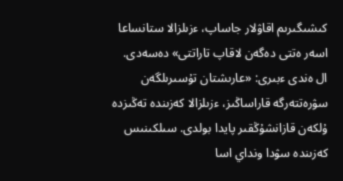كىشىگىرىم اقاۋلار جاساپ، ءزىلزالا ستانساعا اسەر ەتتى دەگەن لاقاپ تاراتتى» دەسەدى. ال ەندى ءبىرى: «عارىشتان تۇسىرىلگەن سۋرەتتەرگە قاراساڭىز، ءزىلزالا كەزىندە تەڭىزدە ۇلكەن قازانشۇڭقىر پايدا بولدى. سىلكىنىس كەزىندە سۋدا ونداي اسا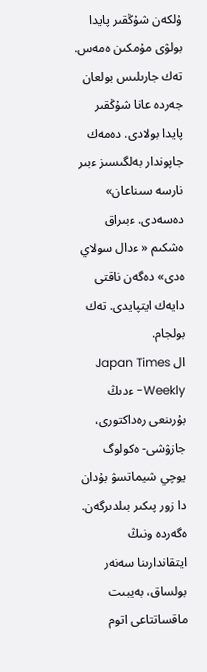ۇلكەن شۇڭقىر پايدا بولۋى مۇمكىن ەمەس. تەك جارىلىس بولعان جەردە عانا شۇڭقىر پايدا بولادى. دەمەك جاپوندار بەلگىسىز ءبىر نارسە سىناعان» دەسەدى. ءبىراق ەشكىم « ءدال سولاي ەدى» دەگەن ناقتى دايەك ايتپايدى. تەك بولجام.
ال Japan Times Weekly- ءدىڭ بۇرىنعى رەداكتورى، جازۋشى- ەكولوگ يوچي شيماتسۋ بۇدان دا زور پىكىر بىلدىرگەن. ەگەردە ونىڭ ايتقاندارىنا سەنەر بولساق، بەيبىت ماقساتتاعى اتوم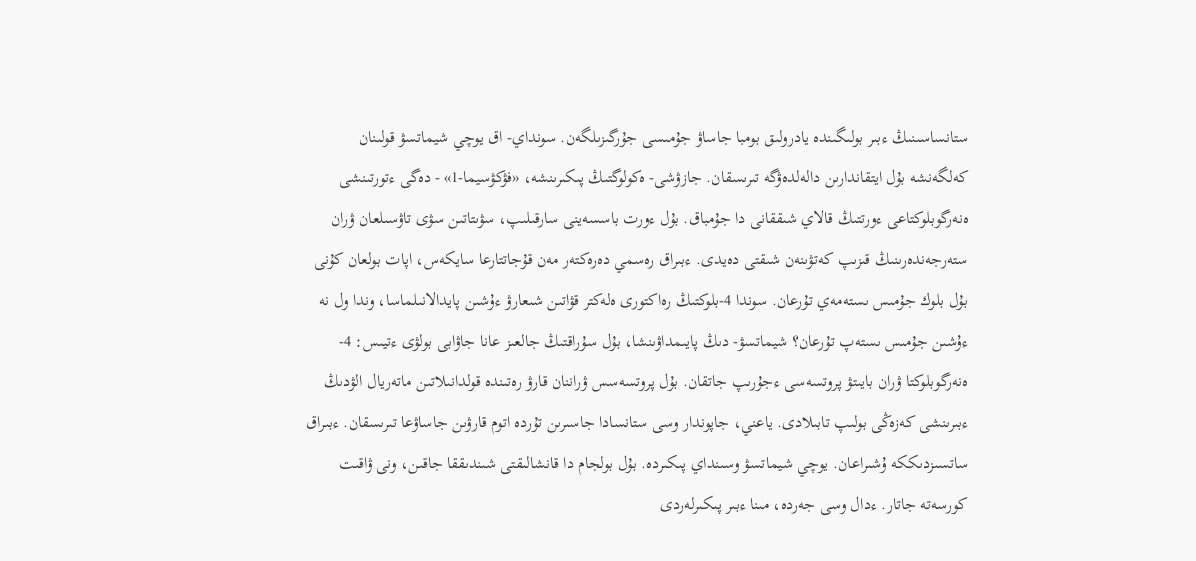ستانساسىنىڭ ءبىر بولىگىندە يادرولىق بومبا جاساۋ جۇمىسى جۇرگىزىلگەن. سونداي- اق يوچي شيماتسۋ قولىنان كەلگەنشە بۇل ايتقاندارىن دالەلدەۋگە تىرىسقان. جازۋشى- ەكولوگتىڭ پىكىرىنشە، «فۋكۋسيما-1» - دەگى ءتورتىنشى ەنەرگوبلوكتاعى ءورتتىڭ قالاي شىققانى دا جۇمباق. بۇل ءورت باسسەينى سارقىلىپ، سۋىتاتىن سۋى تاۋسىلعان ۋران ستەرجەندەرىنىڭ قىزىپ كەتۋىنەن شىقتى دەيدى. ءبىراق رەسمي دەرەكتەر مەن قۇجاتتارعا سايكەس، اپات بولعان كۇنى بۇل بلوك جۇمىس ىستەمەي تۇرعان. سوندا 4-بلوكتىڭ رەاكتورى ەلەكتر قۋاتىن شىعارۋ ءۇشىن پايدالانىلماسا، وندا ول نە ءۇشىن جۇمىس ىستەپ تۇرعان؟ شيماتسۋ- دىڭ پايىمداۋىنشا، بۇل سۇراقتىڭ جالعىز عانا جاۋابى بولۋى ءتيىس: 4-ەنەرگوبلوكتا ۋران بايىتۋ پروتسەسى ءجۇرىپ جاتقان. بۇل پروتسەسس ۋراننان قارۋ رەتىندە قولدانىلاتىن ماتەريال الۋدىڭ ءبىرىنشى كەزەڭى بولىپ تابىلادى. ياعني، جاپوندار وسى ستانسادا جاسىرىن تۇردە اتوم قارۋىن جاساۋعا تىرىسقان. ءبىراق ساتسىزدىككە ۇشىراعان. يوچي شيماتسۋ وسىنداي پىكىردە. بۇل بولجام دا قانشالىقتى شىندىققا جاقىن، ونى ۋاقىت كورسەتە جاتار. ءدال وسى جەردە، مىنا ءبىر پىكىرلەردى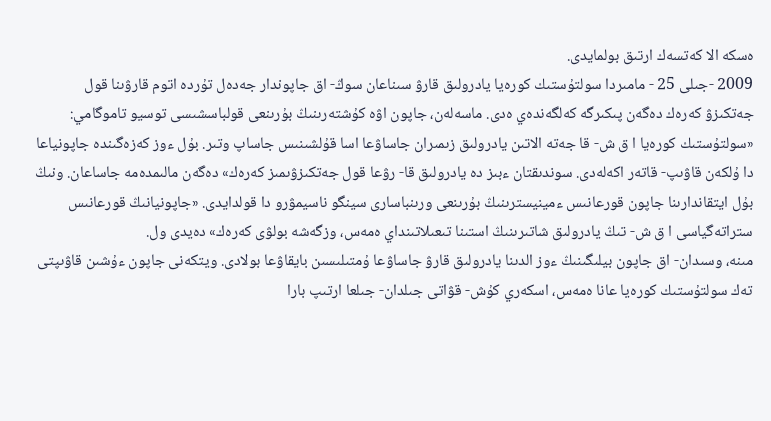ەسكە الا كەتسەك ارتىق بولمايدى.
2009 -جىلى 25 - مامىردا سولتۇستىك كورەيا يادرولىق قارۋ سىناعان سوڭ- اق جاپوندار جەدەل تۇردە اتوم قارۋىنا قول جەتكىزۋ كەرەك دەگەن پىكىرگە كەلگەندەي ەدى. ماسەلەن، جاپون اۋە كۇشتەرىنىڭ بۇرىنعى قولباسشىسى توسيو تاموگامي: «سولتۇستىك كورەيا ا ق ش- قا جەتە الاتىن يادرولىق زىمىران جاساۋعا اسا قۇلشىنىس جاساپ وتىر. بۇل ءوز كەزەگىندە جاپونياعا دا ۇلكەن قاۋىپ- قاتەر اكەلەدى. سوندىقتان ءبىز دە يادرولىق قا- رۋعا قول جەتكىزۋىمىز كەرەك» دەگەن مالىمدەمە جاساعان. ونىڭ بۇل ايتقاندارىنا جاپون قورعانىس ءمينيسترىنىڭ بۇرىنعى ورىنباسارى سينگو ناسيمۋرو دا قولدايدى. «جاپونيانىڭ قورعانىس ستراتەگياسى ا ق ش- تىڭ يادرولىق شاتىرىنىڭ استىنا تىعىلاتىنداي ەمەس، وزگەشە بولۋى كەرەك» دەيدى ول.
مىنە، وسىدان- اق جاپون بيلىگىنىڭ ءوز الدىنا يادرولىق قارۋ جاساۋعا ۇمتىلىسىن بايقاۋعا بولادى. ويتكەنى جاپون ءۇشىن قاۋىپتى تەك سولتۇستىك كورەيا عانا ەمەس، اسكەري كۇش- قۋاتى جىلدان- جىلعا ارتىپ بارا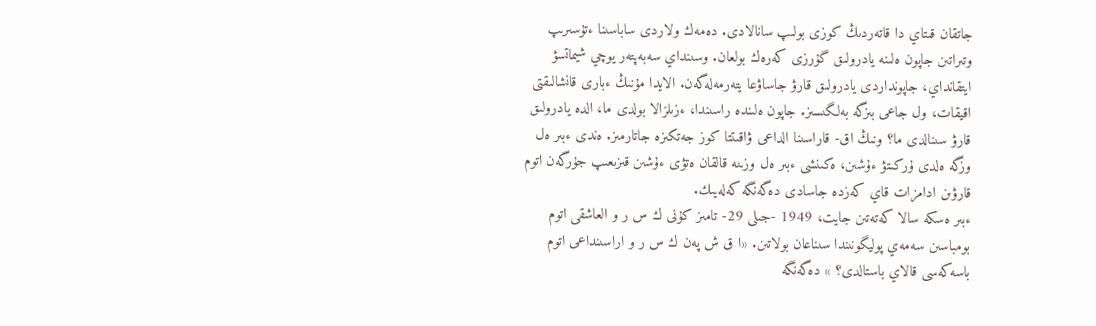جاتقان قىتاي دا قاتەردىڭ كوزى بولىپ سانالادى. دەمەك ولاردى ساباسىنا ءتۇسىرىپ وتىراتىن جاپون ەلىنە يادرولىق گۇرزى كەرەك بولعان. وسىنداي سەبەپتەر يوچي شيماتسۋ ايتقانداي، جاپونداردى يادرولىق قارۋ جاساۋعا يتەرمەلەگەن. الايدا مۇنىڭ ءبارى قانشالىقتى اقيقات، ول جاعى بىزگە بەلگىسىز. جاپون ەلىندە راسىندا، ءزىلزالا بولدى ما، الدە يادرولىق قارۋ سىنالدى ما؟ ونىڭ اق- قاراسىنا الداعى ۋاقىتتا كوز جەتكىزە جاتارمىز. ەندى ءبىر ەل وزگە ەلدى ۇركىتۋ ءۇشىن، ەكىنشى ءبىر ەل وزىنە قالقان ەتۋى ءۇشىن قىزىعىپ جۇرگەن اتوم قارۋىن ادامزات قاي كەزدە جاسادى دەگەنگە كەلەيىك.
ءبىر ەسكە سالا كەتەتىن جايت، 1949 -جىلى 29- تامىز كۇنى ك س ر و العاشقى اتوم بومباسىن سەمەي پوليگونىندا سىناعان بولاتىن. «ا ق ش پەن ك س ر و اراسىنداعى اتوم باسەكەسى قالاي باستالدى؟ » دەگەنگە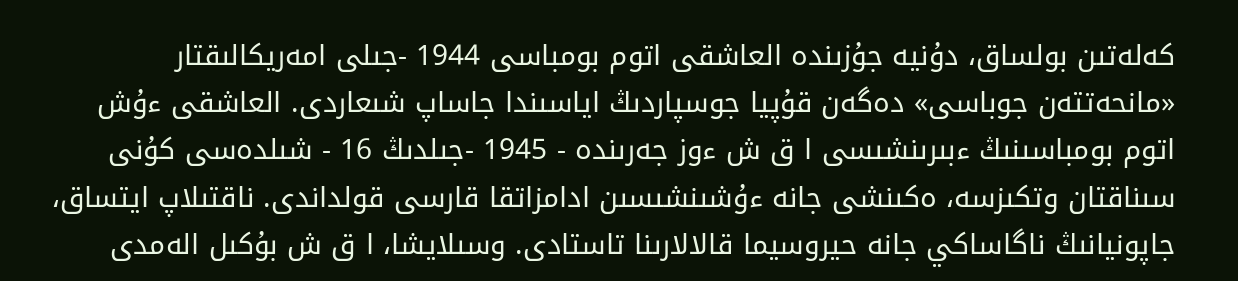كەلەتىن بولساق، دۇنيە جۇزىندە العاشقى اتوم بومباسى 1944 -جىلى امەريكالىقتار «مانحەتتەن جوباسى» دەگەن قۇپيا جوسپاردىڭ اياسىندا جاساپ شىعاردى. العاشقى ءۇش اتوم بومباسىنىڭ ءبىرىنشىسى ا ق ش ءوز جەرىندە - 1945 -جىلدىڭ 16 - شىلدەسى كۇنى سىناقتان وتكىزسە، ەكىنشى جانە ءۇشىنشىسىن ادامزاتقا قارسى قولداندى. ناقتىلاپ ايتساق، جاپونيانىڭ ناگاساكي جانە حيروسيما قالالارىنا تاستادى. وسىلايشا، ا ق ش بۇكىل الەمدى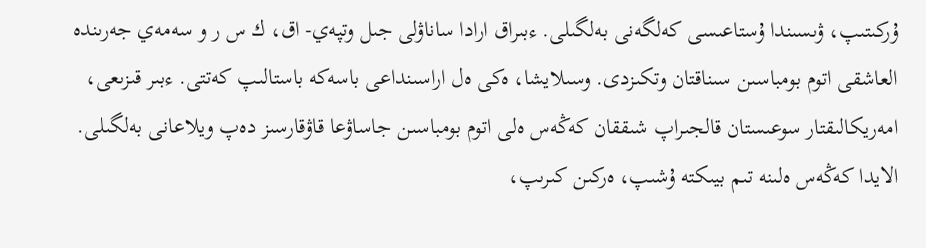ۇركىتىپ، ۋىسىندا ۇستاعىسى كەلگەنى بەلگىلى. ءبىراق ارادا ساناۋلى جىل وتپەي- اق، ك س ر و سەمەي جەرىندە العاشقى اتوم بومباسىن سىناقتان وتكىزدى. وسىلايشا، ەكى ەل اراسىنداعى باسەكە باستالىپ كەتتى. ءبىر قىزىعى، امەريكالىقتار سوعىستان قالجىراپ شىققان كەڭەس ەلى اتوم بومباسىن جاساۋعا قاۋقارسىز دەپ ويلاعانى بەلگىلى.
الايدا كەڭەس ەلىنە تىم بيىكتە ۇشىپ، ەركىن كىرىپ،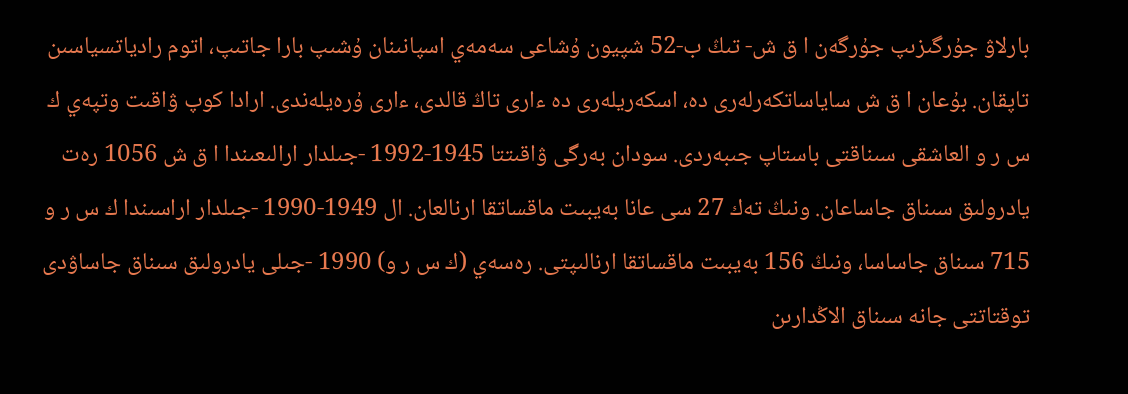بارلاۋ جۇرگىزىپ جۇرگەن ا ق ش- تىڭ ب-52 شپيون ۇشاعى سەمەي اسپانىنان ۇشىپ بارا جاتىپ، اتوم رادياتسياسىن تاپقان. بۇعان ا ق ش ساياساتكەرلەرى دە، اسكەريلەرى دە ءارى تاڭ قالدى، ءارى ۇرەيلەندى. ارادا كوپ ۋاقىت وتپەي ك س ر و العاشقى سىناقتى باستاپ جىبەردى. سودان بەرگى ۋاقىتتا 1945-1992 -جىلدار ارالىعىندا ا ق ش 1056 رەت يادرولىق سىناق جاساعان. ونىڭ تەك 27 سى عانا بەيبىت ماقساتقا ارنالعان. ال 1949-1990 -جىلدار اراسىندا ك س ر و 715 سىناق جاساسا، ونىڭ 156 بەيبىت ماقساتقا ارنالىپتى. رەسەي (ك س ر و) 1990 -جىلى يادرولىق سىناق جاساۋدى توقتاتتى جانە سىناق الاڭدارىن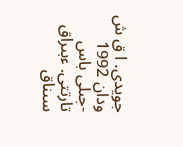جويدى. ا ق ش ودان 1992 -جىلى باس تارتتى. ءبىراق سىناق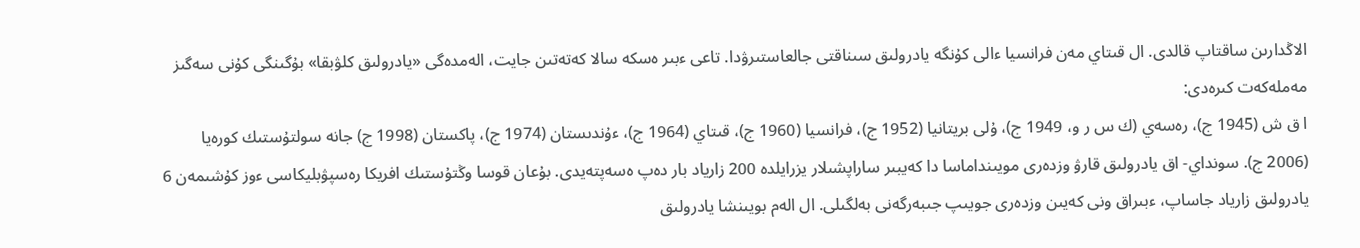الاڭدارىن ساقتاپ قالدى. ال قىتاي مەن فرانسيا ءالى كۇنگە يادرولىق سىناقتى جالعاستىرۋدا. تاعى ءبىر ەسكە سالا كەتەتىن جايت، الەمدەگى «يادرولىق كلۋبقا» بۇگىنگى كۇنى سەگىز مەملەكەت كىرەدى:
ا ق ش (1945 ج)، رەسەي (ك س ر و، 1949 ج)، ۇلى بريتانيا (1952 ج)، فرانسيا (1960 ج)، قىتاي (1964 ج)، ءۇندىستان (1974 ج)، پاكستان (1998 ج) جانە سولتۇستىك كورەيا (2006 ج). سونداي- اق يادرولىق قارۋ وزدەرى مويىنداماسا دا كەيبىر ساراپشىلار يزرايلدە 200 زارياد بار دەپ ەسەپتەيدى. بۇعان قوسا وڭتۇستىك افريكا رەسپۋبليكاسى ءوز كۇشىمەن 6 يادرولىق زارياد جاساپ، ءبىراق ونى كەيىن وزدەرى جويىپ جىبەرگەنى بەلگىلى. ال الەم بويىنشا يادرولىق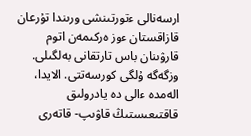ارسەنالى ءتورتىنشى ورىندا تۇرعان قازاقستان ءوز ەركىمەن اتوم قارۋىنان باس تارتقانى بەلگىلى. وزگەگە ۇلگى كورسەتتى. الايدا، الەمدە ءالى دە يادرولىق قاقتىعىستىڭ قاۋىپ- قاتەرى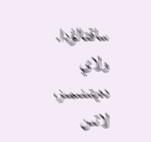ساقتالۋدا. ولاي دەيتىنىمىز، لاتىن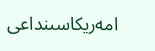امەريكاسىنداعى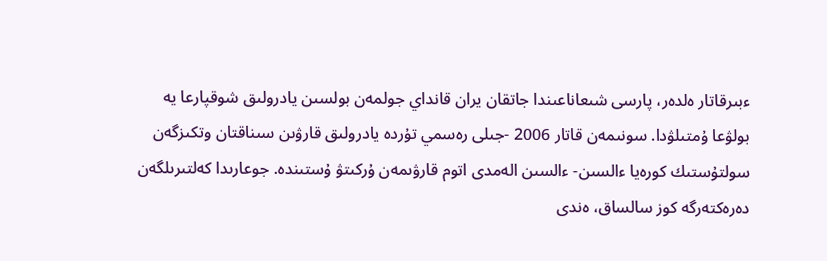ءبىرقاتار ەلدەر، پارسى شىعاناعىندا جاتقان يران قانداي جولمەن بولسىن يادرولىق شوقپارعا يە بولۋعا ۇمتىلۋدا. سونىمەن قاتار 2006 -جىلى رەسمي تۇردە يادرولىق قارۋىن سىناقتان وتكىزگەن سولتۇستىك كورەيا ءالسىن- ءالسىن الەمدى اتوم قارۋىمەن ۇركىتۋ ۇستىندە. جوعارىدا كەلتىرىلگەن دەرەكتەرگە كوز سالساق، ەندى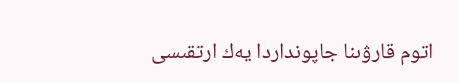اتوم قارۋىنا جاپونداردا يەك ارتقىسى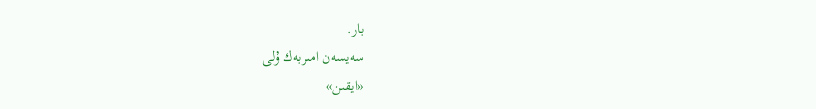بار.
سەيسەن امىربەك ۇلى
«ايقىن»